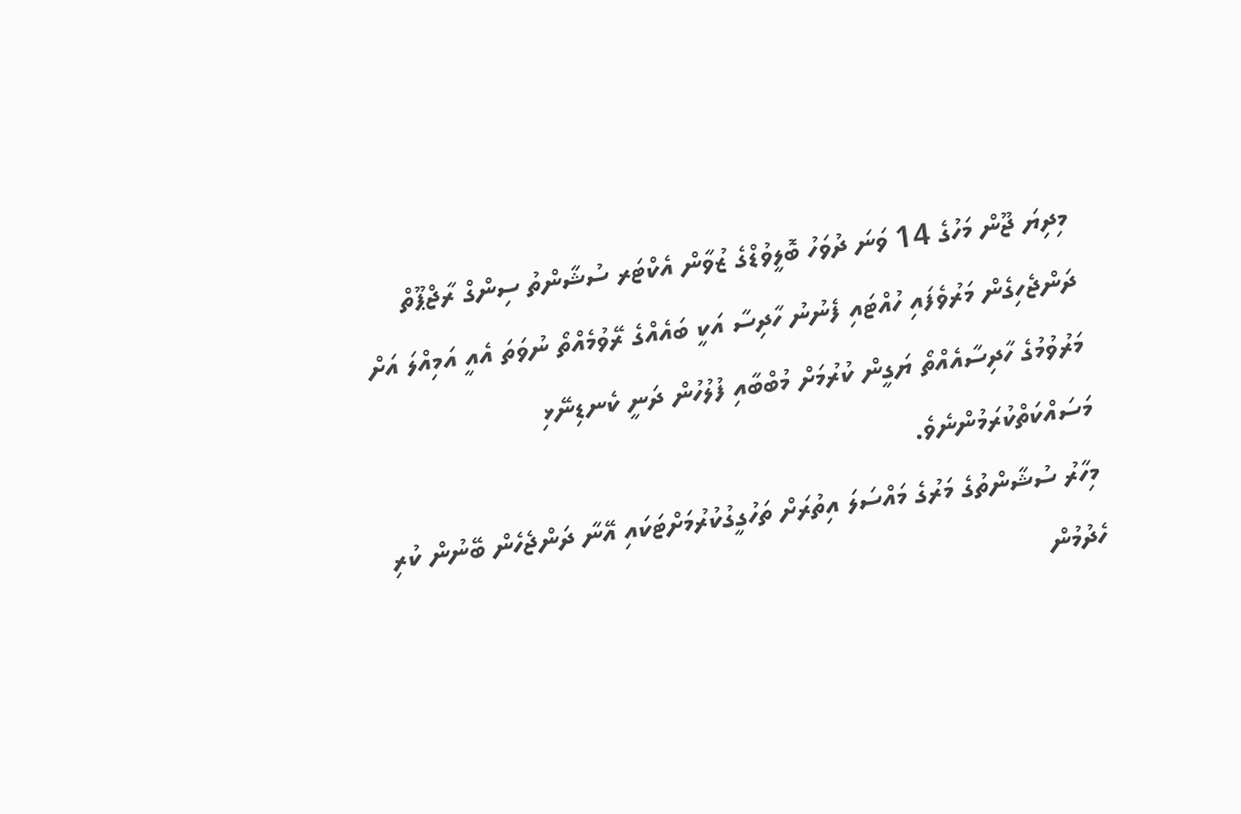މިދިޔަ ޖޫން މަހުގެ 14 ވަނަ ދުވަހު ބޮލީވުޑްގެ ޒުވާން އެކްޓަރ ސުޝާންތު ސިންގް ރާޖްޕޫތް ދަންޖެހިގެން މަރުވެފައި ހުއްޓައި ފެނުނު ހާދިސާ އަކީ ބައެއްގެ ރޭވުމެއްތޯ ނުވަތަ އެއީ އަމިއްލަ އަށް މަރުވުމުގެ ހާދިސާއެއްތޯ ޔަގީން ކުރުމަށް މުބްބާއި ފުލުހުން ދަނީ ކެނޑިނޭޅި މަސައްކަތްކުރަމުންނެވެ.
މިހާރު ސުޝާންތުގެ މަރުގެ މައްސަލަ އިތުރަށް ތަހުގީގުކުރުމަށްޓަކައި އޭނާ ދަންޖެހެން ބޭނުން ކުރި ހެދުމުން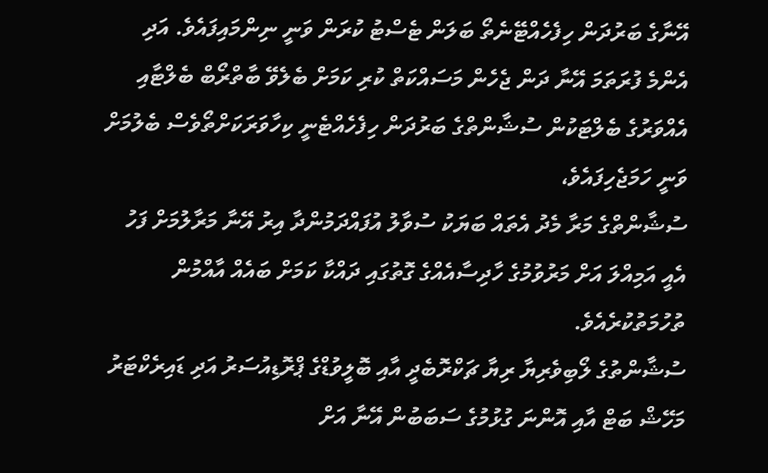އޭނާގެ ބަރުދަން ހިފެހެއްޓޭނެތޯ ބަލަން ޓެސްޓު ކުރަން ވަނީ ނިންމައިފައެވެ. އަދި އެންމެ ފުރަތަމަ އޭނާ ދަން ޖެހެން މަސައްކަތް ކުރި ކަމަށް ބެލެވޭ ބާތްރޯބް ބެލްޓާއި އެއްވަރުގެ ބެލްޓަކުން ސުޝާންތްގެ ބަރުދަން ހިފެހެއްޓެނީ ކިހާވަރަކަށްތޯވެސް ބެލުމަށް ވަނީ ހަމަޖެހިފައެވެ،
ސުޝާންތްގެ މަރާ މެދު އެތައް ބަޔަކު ސުވާލު އުފައްދަމުންދާ އިރު އޭނާ މަރާލުމަށް ފަހު އެއީ އަމިއްލަ އަށް މަރުވުމުގެ ހާދިސާއެއްގެ ގޮތުގައި ދައްކާ ކަމަށް ބައެއް އާއްމުން ތުހުމަތުކުރެއެވެ.
ސުޝާންތުގެ ލޯބިވެރިޔާ ރިޔާ ޗަކްރޮބެދީ އާއި ބޮލީވުޑްގެ ޕްރޮޑިއުސަރު އަދި ޑައިރެކްޓަރު މަހޭޝް ބަޓް އާއި އޮންނަ ގުޅުމުގެ ސަބަބުން އޭނާ އަށް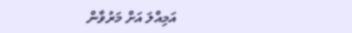އަމިއްލަ އަށް މަރުވާން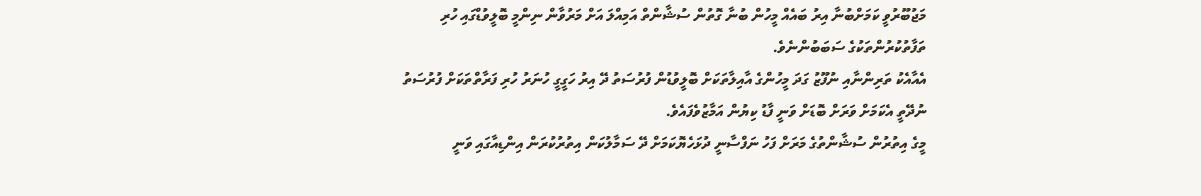މަޖުބޫރުވީ ކަމަށްބުނާ އިރު ބައެއް މީހުން ބުނާ ގޮތުން ސުޝާންތް އަމިއްލަ އަށް މަރުވާން ނިންމީ ބޮލީވުޑްގައި ހުރި ތަފާތުކުރުންތަކުގެ ސަބަބުންނެވެ.
އެއާއެކު ތަރިންނާއި ނުފޫޒު ގަދަ މީހުންގެ އާއިލާތަކަށް ބޮލީވުޑުން ފުރުސަތު ދޭ އިރު ހަގީގީ ހުނަރު ހުރި ފަރާތްތަކަށް ފުރުސަތު ނުދޭތީ އެކަމަށް ވަރަށް ބޮޑަށް ވަނީ ފާޑު ކިޔުން އަމާޒުވެފައެވެ.
މީގެ އިތުރުން ސުޝާންތުގެ މަރަށް ފަހު ނަފްސާނީ ދުޅަހެޔޮކަމަށް ދޭ ސަމާލުކަން އިތުރުކުރަން އިންޑިއާގައި ވަނީ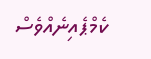ކެމްޕެއިނެއްވެސް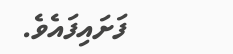ފަށައިފައެވެ.